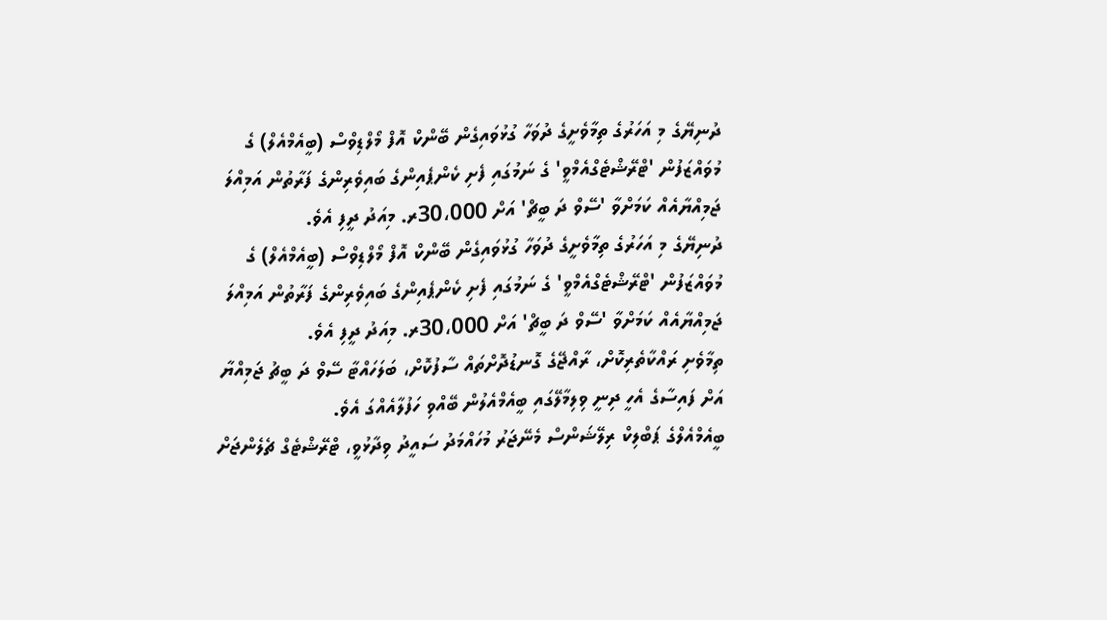ދުނިޔޭގެ މި އަހަރުގެ ތިމާވެށީގެ ދުވަހާ ގުޅުވައިގެން ބޭންކް އޮފް މޯލްޑިވްސް (ބީއެމްއެލް) ގެ މުވައްޒަފުން 'ޓްރޭޝްޓެގްއެމްވީ' ގެ ނަމުގައި ފެށި ކެންޕެއިންގެ ބައިވެރިންގެ ފަރާތުން އަމިއްލަ ޖަމިއްޔާއެއް ކަމަށްވާ 'ސޭވް ދަ ބީޗް' އަށް 30،000ރ. މިއަދު ދީފި އެވެ.
ދުނިޔޭގެ މި އަހަރުގެ ތިމާވެށީގެ ދުވަހާ ގުޅުވައިގެން ބޭންކް އޮފް މޯލްޑިވްސް (ބީއެމްއެލް) ގެ މުވައްޒަފުން 'ޓްރޭޝްޓެގްއެމްވީ' ގެ ނަމުގައި ފެށި ކެންޕެއިންގެ ބައިވެރިންގެ ފަރާތުން އަމިއްލަ ޖަމިއްޔާއެއް ކަމަށްވާ 'ސޭވް ދަ ބީޗް' އަށް 30،000ރ. މިއަދު ދީފި އެވެ.
ތިމާވެށި ރައްކާތެރިކޮށް، ރާއްޖޭގެ ގޮނޑުދޮށްތައް ސާފުކޮށް، ބަލަހައްޓާ ސޭވް ދަ ބީޗު ޖަމިއްޔާ އަށް ފައިސާގެ އެހީ ދިނީ ވިލިމާލޭގައި ބީއެމްއެލުން ބޭއްވި ހަފުލާއެއްގަ އެވެ.
ބީއެމްއެލްގެ ޕަބްލިކް ރިލޭޝަންސް މެނޭޖަރު މުހައްމަދު ސައީދު ވިދާޅުވީ، ޓްރޭޝްޓެގް ޗެލެންޖަށް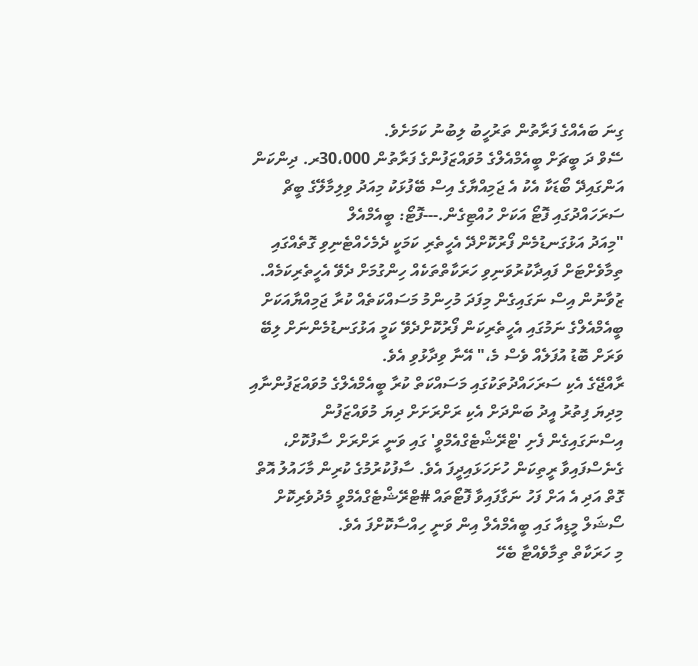ގިނަ ބައެއްގެ ފަރާތުން ތަރުހީބު ލިބުނު ކަމަށެވެ.
ސޭވް ދަ ބީޗަށް ބީއެމްއެލްގެ މުވައްޒަފުންގެ ފަރާތުން 30،000ރ. ދިންކަން އަންގައިދޭ ބޯޑަކާ އެކު އެ ޖަމިއްޔާގެ އިސް ބޭފުޅަކު މިއަދު ވިލިމާލޭގެ ބީޗް ސަރަހައްދުގައި ފޮޓޯ އަކަށް ހުއްޓިގެން.---ފޮޓޯ: ބީއެމްއެލް
"މިއަދު އަޅުގަނޑުމެން ފޯރުކޮށްދޭ އެހީތެރި ކަމަކީ ދެމެހެއްޓެނިވި ގޮތެއްގައި ތިމާވެށްޓަށް ފައިދާކުރުވަނިވި ހަރަކާތްތަކެއް ހިންގުމަށް ދެވޭ އެހީތެރިކަމެއް. ޒުވާނުން އިސް ނަގައިގެން މިފަދަ މުހިންމު މަސައްކަތެއް ކުރާ ޖަމިއްޔާއަކަށް ބީއެމްއެލްގެ ނަމުގައި އެހީތެރިކަން ފޯރުކޮށްދެވޭ ކަމީ އަޅުގަނޑުމެންނަށް ލިބޭ ވަރަށް ބޮޑު އުފަލެއް ވެސް މެ،" އޭނާ ވިދާޅުވި އެވެ.
ރާއްޖޭގެ އެކި ސަރަހައްދުތަކުގައި މަސައްކަތް ކުރާ ބީއެމްއެލްގެ މުވައްޒަފުންނާއި މިދިޔަ ފިތުރު އީދު ބަންދަށް އެކި ރަށްރަށަށް ދިޔަ މުވައްޒަފުން އިސްނަގައިގެން ފެށި 'ޓްރޭޝްޓެގްއެމްވީ' ގައި ވަނީ ރަށްރަށް ސާފުކޮށް، ގެނެސްފައިވާ ރީތިކަން ހުށަހަޅައިދީފަ އެވެ. ސާފުކުރުމުގެ ކުރިން މާހައުލު އޮތް ގޮތް އަދި އެ އަށް ފަހު ނަގާފައިވާ ފޮޓޯތައް #ޓްރޭޝްޓެގްއެމްވީ މެދުވެރިކޮށް ސޯޝަލް މީޑިއާ ގައި ބީއެމްއެލް އިން ވަނީ ހިއްސާކޮށްފަ އެވެ.
މި ހަރަކާތް ތިމާވެއްޓާ ބެހޭ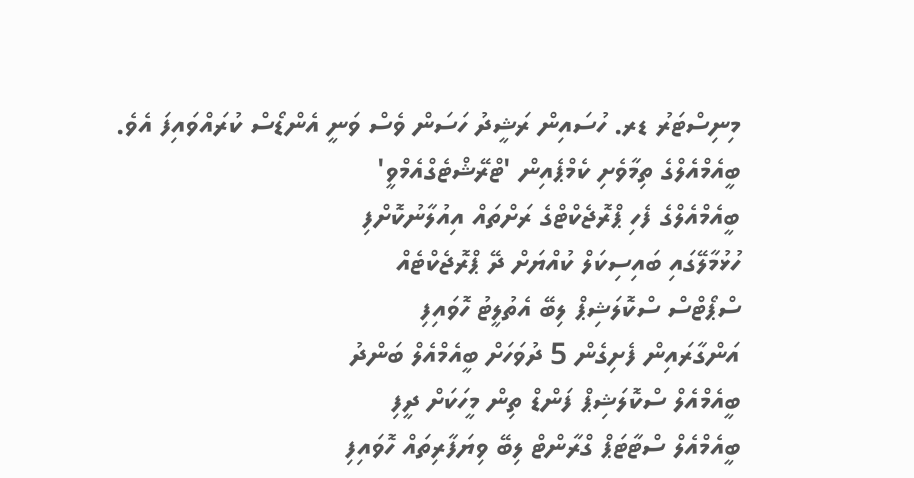މިނިސްޓަރު ޑރ. ހުސައިން ރަޝީދު ހަސަން ވެސް ވަނީ އެންޑޯސް ކުރައްވައިފަ އެވެ.
ބީއެމްއެލްގެ ތިމާވެށި ކެމްޕެއިން 'ޓްރޭޝްޓެގްއެމްވީ'
ބީއެމްއެލްގެ ފެހި ޕްރޮޖެކްޓްގެ ރަށްތައް އިއުލާނުކޮށްފި
ހުޅުމާލޭގައި ބައިސިކަލް ކުއްޔަށް ދޭ ޕްރޮޖެކްޓެއް
ސްޕޯޓްސް ސްކޮލަޝިޕް ލިބޭ އެތުލީޓު ހޮވައިފި
އަންގާރައިން ފެށިގެން 5 ދުވަހަށް ބީއެމްއެލް ބަންދު
ބީއެމްއެލް ސްކޮލަޝިޕް ފަންޑް ތިން މީހަކަށް ދީފި
ބީއެމްއެލް ސްޓާޓަޕް ގްރާންޓް ލިބޭ ވިޔަފާރިތައް ހޮވައިފި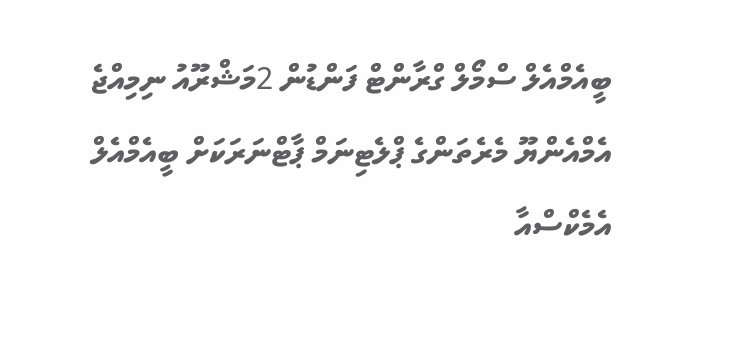ބީއެމްއެލް ސްމޯލް ގްރާންޓް ފަންޑުން 2މަޝްރޫއު ނިމިއްޖެ
އެމްއެންޔޫ މެރެތަންގެ ޕްލެޓިނަމް ޕާޓްނަރަކަށް ބީއެމްއެލް
އެމެކްސްއާ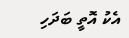އެކު އޮތީ ބަދަހި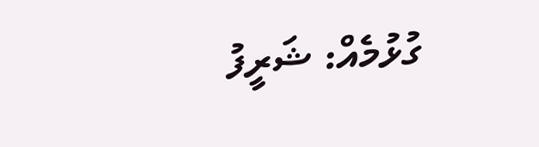ގުޅުމެއް: ޝަރީފު